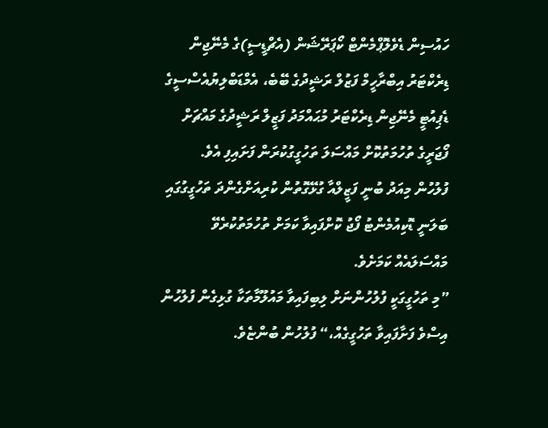ހައުސިން ޑެވެލޮޕްމެންޓް ކޯޕަރޭޝަން (އެޗްޑީސީ)ގެ މެނޭޖިން ޑިރެކްޓަރު އިބްރާހީމް ފަޒުލް ރަޝީދުގެ ބޭބެ، އެމްޑަބްލިޔުއެސްސީގެ ޑެޕިއުޓީ މެނޭޖިން ޑިރެކްޓަރު މުޙައްމަދު ފަޒީލް ރަޝީދުގެ މައްޗަށް ފޯޖަރީގެ ތުހުމަތުކޮށް މައްސަލަ ތަހުގީގުކުރަން ފަށައިފި އެވެ.
ފުލުހުން މިއަދު ބުނީ ފަޒީލްއާ ގުޅޭގޮތުން ކުރިއަށްގެންދަ ތަހުގީގުގައި ބަލަނީ ޑޮކިއުމެންޓު ފޯޖު ކޮށްފައިވާ ކަމަށް ތުހުމަތުކުރެވޭ މައްސަލައެއް ކަމަށެވެ.
”މި ތަހުގީގަކީ ފުލުހުންނަށް ލިބިފައިވާ މައުލޫމާތަކާ ގުޅިގެން ފުލުހުން އިސްވެ ފަށާފައިވާ ތަހުގީގެއް،“ ފުލުހުން ބުންޏެވެ.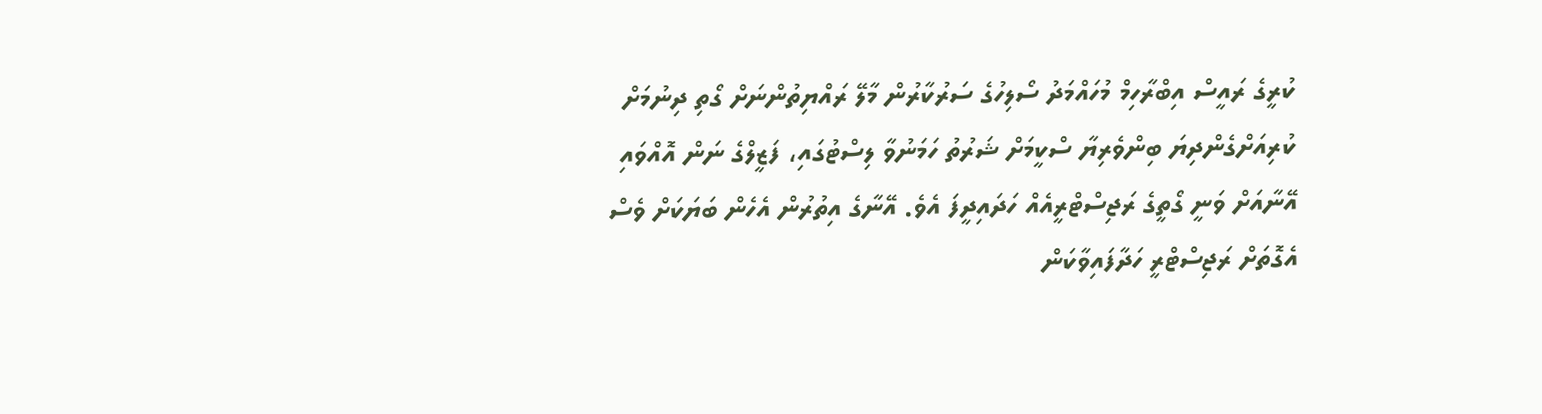ކުރީގެ ރައީސް އިބްރާހިމް މުހައްމަދު ސޯލިހުގެ ސަރުކާރުން މާލޭ ރައްޔިތުންނަށް ގޯތި ދިނުމަށް ކުރިއަށްގެންދިޔަ ބިންވެރިޔާ ސްކީމަށް ޝަރުތު ހަމަނުވާ ލިސްޓުގައި، ފަޒީލްގެ ނަން އޮއްވައި އޭނާއަށް ވަނީ ގޯތީގެ ރަޖިސްޓްރީއެއް ހަދައިދީފަ އެވެ. އޭނާގެ އިތުރުން އެހެން ބަޔަކަށް ވެސް އެގޮތަށް ރަޖިސްޓްރީ ހަދާފައިވާކަން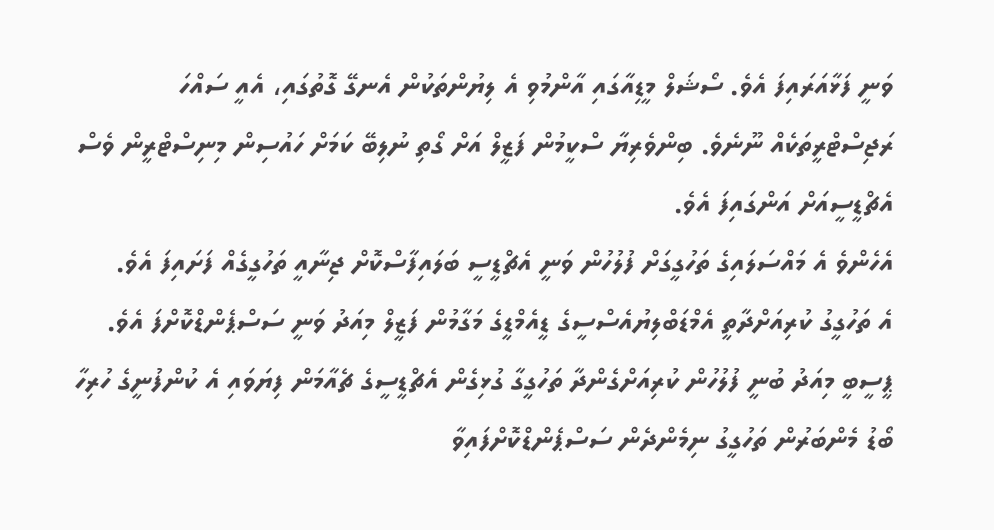ވަނީ ފަޅާއަރައިފަ އެވެ. ސޯޝަލް މީޑިއާގައި އާންމުވި އެ ލިޔުންތަކުން އެނގޭ ގޮތުގައި، އެއީ ސައްހަ ރަޖިސްޓްރީތަކެއް ނޫނެވެ. ބިންވެރިޔާ ސްކީމުން ފަޒީލް އަށް ގޯތި ނުލިބޭ ކަމަށް ހައުސިން މިނިސްޓްރީން ވެސް އެޗްޑީސީއަށް އަންގައިފަ އެވެ.
އެހެންވެ އެ މައްސަލައިގެ ތަހުގީގަށް ފުލުހުން ވަނީ އެޗްޑީސީ ބަލައިފާސްކޮށް ޖިނާއީ ތަހުގީގެއް ފަށައިފަ އެވެ.
އެ ތަހުގީގު ކުރިއަށްދާތީ އެމްޑަބްލިޔުއެސްސީގެ ޑީއެމްޑީގެ މަގާމުން ފަޒީލް މިއަދު ވަނީ ސަސްޕެންޑްކޮށްފަ އެވެ.
ޕީސީބީ މިއަދު ބުނީ ފުލުހުން ކުރިއަށްގެންދާ ތަހުގީގާ ގުޅިގެން އެޗްޑީސީގެ ޗެއާމަން ފިޔަވައި އެ ކުންފުނީގެ ހުރިހާ ބޯޑު މެންބަރުން ތަހުގީގު ނިމެންދެން ސަސްޕެންޑްކޮށްފައިވާ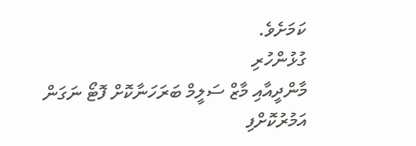ކަމަށެވެ.
ގުޅުންހުރި
މާންދީއާއި މާޒް ސަލީމް ބަރަހަނާކޮށް ފޮޓޯ ނަގަން އަމުރުކޮށްފި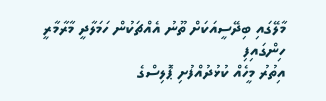މާލޭގައި ބިދޭސީއަކަށް ތޫނު އެއްޗަކުން ހަމަލާދީ މާރާމާރީ ހިންގައިފި
އިތުރު މީހެއް ކުޅުދުއްފުށި ޕޮލިސްގެ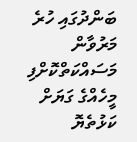ބަންދުގައި ހުރެ މަރުވާން މަސައްކަތްކޮށްފި
މީހެއްގެ ގަޔަށް ކަޅުތެޔޮ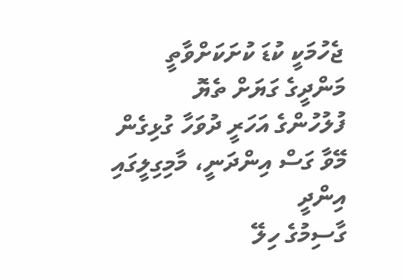ޖެހުމަކީ ކުޑަ ކުށަކަށްވާތީ މަންދީގެ ގަޔަށް ތެޔޮ
ފުލުހުންގެ އަހަރީ ދުވަހާ ގުޅިގެން މޭވާ ގަސް އިންދަނީ، މާމިގިލީގައި އިންދީ
ގާސިމުގެ ހިލޭ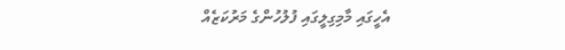އެހީގައި މާމިގިލީގައި ފުލުހުންގެ މަރުކަޒެއް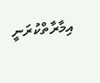އިމާރާތްކުރަނީ